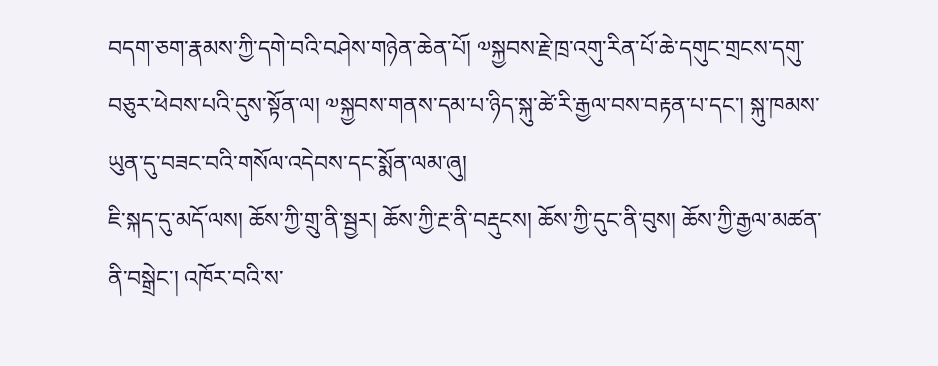བདག་ཅག་རྣམས་ཀྱི་དགེ་བའི་བཤེས་གཉེན་ཆེན་པོ། ༧སྐྱབས་རྗེ་ཁྲ་འགུ་རིན་པོ་ཆེ་དགུང་གྲངས་དགུ་བཅུར་ཕེབས་པའི་དུས་སྟོན་ལ། ༧སྐྱབས་གནས་དམ་པ་ཉིད་སྐུ་ཚེ་རི་རྒྱལ་བས་བརྟན་པ་དང་། སྐུ་ཁམས་ཡུན་དུ་བཟང་བའི་གསོལ་འདེབས་དང་སྨོན་ལམ་ཞུ།
ཇི་སྐད་དུ་མདོ་ལས། ཆོས་ཀྱི་གྲུ་ནི་སྦྱར། ཆོས་ཀྱི་རྔ་ནི་བརྡུངས། ཆོས་ཀྱི་དུང་ནི་བུས། ཆོས་ཀྱི་རྒྱལ་མཚན་ནི་བསྒྲེང་། འཁོར་བའི་ས་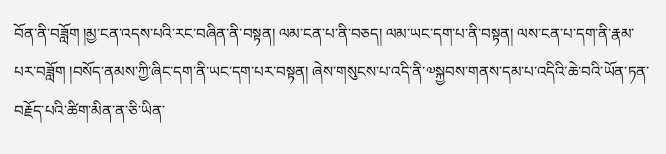བོན་ནི་བཟློག །མྱ་ངན་འདས་པའི་རང་བཞིན་ནི་བསྟན། ལམ་ངན་པ་ནི་བཅད། ལམ་ཡང་དག་པ་ནི་བསྟན། ལས་ངན་པ་དག་ནི་རྣམ་པར་བཟློག །བསོད་ནམས་ཀྱི་ཞིང་དག་ནི་ཡང་དག་པར་བསྟན། ཞེས་གསུངས་པ་འདི་ནི་༧སྐྱབས་གནས་དམ་པ་འདིའི་ཆེ་བའི་ཡོན་ཏན་བརྗོད་པའི་ཚིག་མིན་ན་ཅི་ཡིན་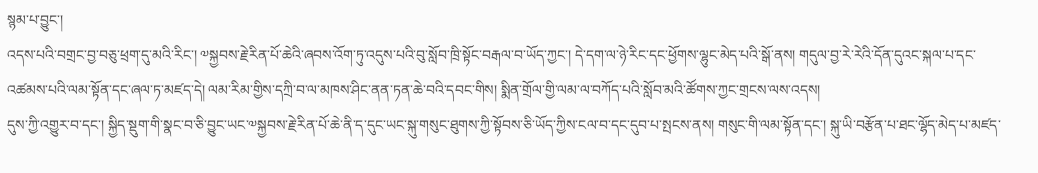སྙམ་པ་བྱུང་།
འདས་པའི་བགྲང་བྱ་བཅུ་ཕྲག་དུ་མའི་རིང་། ༧སྐྱབས་རྗེ་རིན་པོ་ཆེའི་ཞབས་འོག་ཏུ་འདུས་པའི་བུ་སློབ་ཁྲི་སྟོང་བརྒལ་བ་ཡོད་ཀྱང་། དེ་དག་ལ་ཉེ་རིང་དང་ཕྱོགས་ལྷུང་མེད་པའི་སྒོ་ནས། གདུལ་བྱ་རེ་རེའི་དོན་དུའང་སྐལ་པ་དང་འཚམས་པའི་ལམ་སྟོན་དང་ཞལ་ཏ་མཛད་དེ། ལམ་རིམ་གྱིས་དཀྲི་བ་ལ་མཁས་ཤིང་ནན་ཏན་ཆེ་བའི་དབང་གིས། སྨིན་གྲོལ་གྱི་ལམ་ལ་བཀོད་པའི་སློབ་མའི་ཚོགས་ཀྱང་གྲངས་ལས་འདས།
དུས་ཀྱི་འགྱུར་བ་དང་། སྐྱིད་སྡུག་གི་སྣང་བ་ཅི་བྱུང་ཡང་༧སྐྱབས་རྗེ་རིན་པོ་ཆེ་ནི་ད་དུང་ཡང་སྐུ་གསུང་ཐུགས་ཀྱི་སྟོབས་ཅི་ཡོད་ཀྱིས་ངལ་བ་དང་དུབ་པ་སྤངས་ནས། གསུང་གི་ལམ་སྟོན་དང་། སྐུ་ཡི་བརྩོན་པ་ཐང་ལྷོད་མེད་པ་མཛད་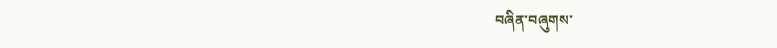བཞིན་བཞུགས་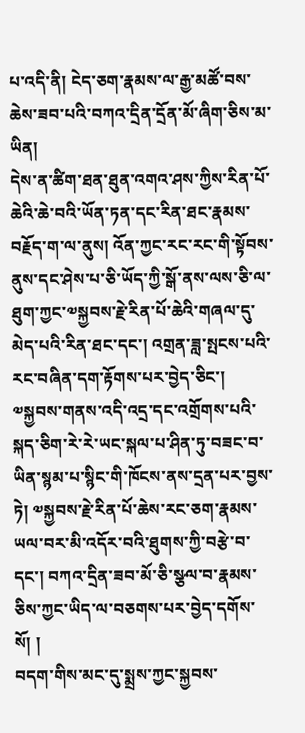པ་འདི་ནི། ངེད་ཅག་རྣམས་ལ་རྒྱ་མཚོ་བས་ཆེས་ཟབ་པའི་བཀའ་དྲིན་དྲོན་མོ་ཞིག་ཅིས་མ་ཡིན།
དེས་ན་ཚིག་ཐན་ཐུན་འགའ་ཤས་ཀྱིས་རིན་པོ་ཆེའི་ཆེ་བའི་ཡོན་ཏན་དང་རིན་ཐང་རྣམས་བརྗོད་ག་ལ་ནུས། འོན་ཀྱང་རང་རང་གི་སྟོབས་ནུས་དང་ཤེས་པ་ཅི་ཡོད་ཀྱི་སྒོ་ནས་ལས་ཅི་ལ་ཐུག་ཀྱང་༧སྐྱབས་རྗེ་རིན་པོ་ཆེའི་གཞལ་དུ་མེད་པའི་རིན་ཐང་དང་། འགྲན་ཟླ་སྤངས་པའི་རང་བཞིན་དག་རྟོགས་པར་བྱེད་ཅིང་། ༧སྐྱབས་གནས་འདི་འདྲ་དང་འགྲོགས་པའི་སྐད་ཅིག་རེ་རེ་ཡང་སྐལ་པ་ཤིན་ཏུ་བཟང་བ་ཡིན་སྙམ་པ་སྙིང་གི་ཁོངས་ནས་དྲན་པར་བྱས་ཏེ། ༧སྐྱབས་རྗེ་རིན་པོ་ཆེས་རང་ཅག་རྣམས་ཡལ་བར་མི་འདོར་བའི་ཐུགས་ཀྱི་བརྩེ་བ་དང་། བཀའ་དྲིན་ཟབ་མོ་ཅི་སྩལ་བ་རྣམས་ཅིས་ཀྱང་ཡིད་ལ་བཅགས་པར་བྱེད་དགོས་སོ། །
བདག་གིས་མང་དུ་སྨྲས་ཀྱང་སྐྱབས་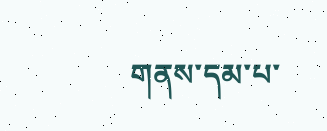གནས་དམ་པ་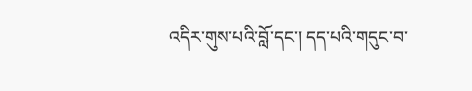འདིར་གུས་པའི་བློ་དང་། དད་པའི་གདུང་བ་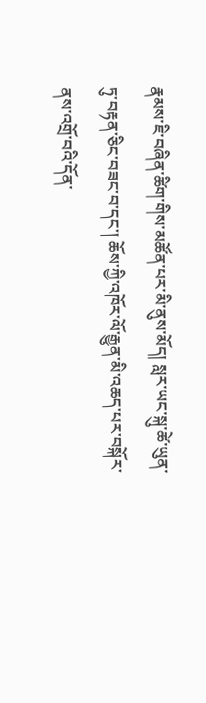རྣམས་ཇི་བཞིན་ཚིག་གིས་མཚོན་པར་མི་ནུས་མོད། སླར་ཡང་སྐུ་ཚེ་ཡུན་ཏུ་བརྟན་ཅིང་བཟང་བ་དང་། ཆོས་ཀྱི་འཁོར་ལོ་རྒྱུན་མི་འཆད་པར་བསྐོར་ནས་འགྲོ་བའི་དོན་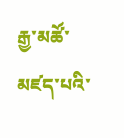རྒྱ་མཚོ་མཛད་པའི་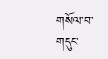གསོལ་བ་གདུང་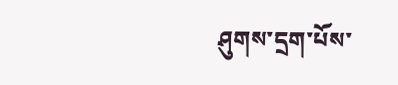ཤུགས་དྲག་པོས་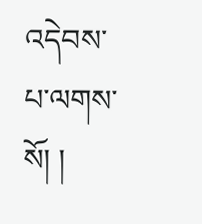འདེབས་པ་ལགས་སོ། །